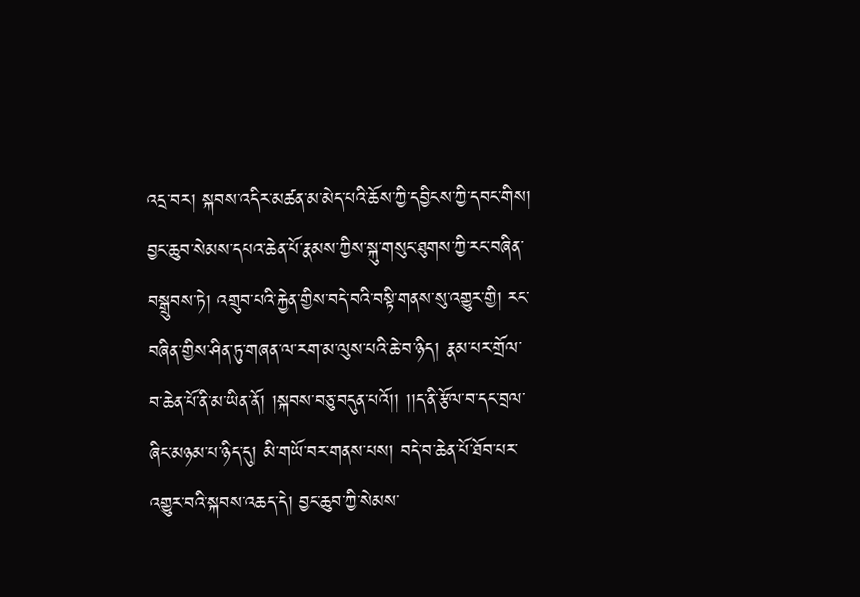འདྲ་བར། སྐབས་འདིར་མཚན་མ་མེད་པའི་ཆོས་ཀྱི་དབྱིངས་ཀྱི་དབང་གིས། བྱང་ཆུབ་སེམས་དཔའ་ཆེན་པོ་རྣམས་ཀྱིས་སྐུ་གསུང་ཐུགས་ཀྱི་རང་བཞིན་བསྒྲུབས་ཏེ། འགྲུབ་པའི་རྐྱེན་གྱིས་བདེ་བའི་བསྟི་གནས་སུ་འགྱུར་གྱི། རང་བཞིན་གྱིས་ཤིན་ཏུ་གཞན་ལ་རག་མ་ལུས་པའི་ཆེ་བ་ཉིད། རྣམ་པར་གྲོལ་བ་ཆེན་པོ་ནི་མ་ཡིན་ནོ། །སྐབས་བཅུ་བདུན་པའོ།། །།ད་ནི་རྩོལ་བ་དང་བྲལ་ཞིང་མཉམ་པ་ཉིད་དུ། མི་གཡོ་བར་གནས་པས། བདེ་བ་ཆེན་པོ་ཐོབ་པར་འགྱུར་བའི་སྐབས་འཆད་དེ། བྱང་ཆུབ་ཀྱི་སེམས་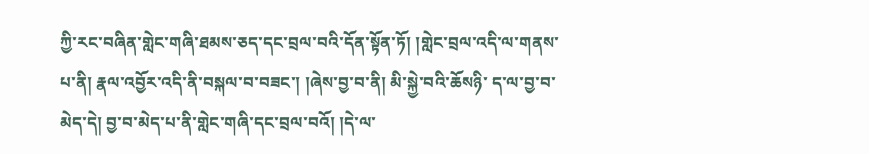ཀྱི་རང་བཞིན་གླེང་གཞི་ཐམས་ཅད་དང་བྲལ་བའི་དོན་སྟོན་ཏོ། །གླེང་བྲལ་འདི་ལ་གནས་པ་ནི། རྣལ་འབྱོར་འདི་ནི་བསྐལ་བ་བཟང་། །ཞེས་བྱ་བ་ནི། མི་སྐྱེ་བའི་ཆོསཉི་ ད་ལ་བྱ་བ་མེད་དེ། བྱ་བ་མེད་པ་ནི་གླེང་གཞི་དང་བྲལ་བའོ། །དེ་ལ་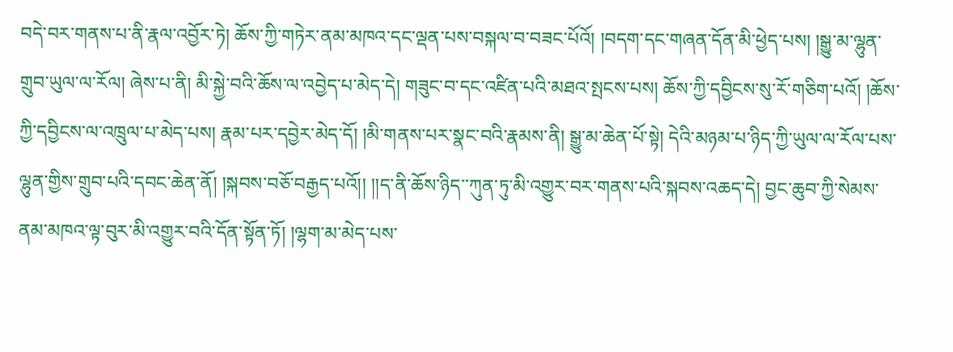བདེ་བར་གནས་པ་ནི་རྣལ་འབྱོར་ཏེ། ཆོས་ཀྱི་གཏེར་ནམ་མཁའ་དང་ལྡན་པས་བསྐལ་བ་བཟང་པོའོ། །བདག་དང་གཞན་དོན་མི་ཕྱེད་པས། །སྒྱུ་མ་ལྷུན་གྲུབ་ཡུལ་ལ་རོལ། ཞེས་པ་ནི། མི་སྐྱེ་བའི་ཆོས་ལ་འབྱེད་པ་མེད་དེ། གཟུང་བ་དང་འཛིན་པའི་མཐའ་སྤངས་པས། ཆོས་ཀྱི་དབྱིངས་སུ་རོ་གཅིག་པའོ། །ཆོས་ཀྱི་དབྱིངས་ལ་འཁྲུལ་པ་མེད་པས། རྣམ་པར་དབྱེར་མེད་དོ། །མི་གནས་པར་སྣང་བའི་རྣམས་ནི། སྒྱུ་མ་ཆེན་པོ་སྟེ། དེའི་མཉམ་པ་ཉིད་ཀྱི་ཡུལ་ལ་རོལ་པས་ལྷུན་གྱིས་གྲུབ་པའི་དབང་ཆེན་ནོ། །སྐབས་བཅོ་བརྒྱད་པའོ།། །།ད་ནི་ཆོས་ཉིད་་ཀུན་ཏུ་མི་འགྱུར་བར་གནས་པའི་སྐབས་འཆད་དེ། བྱང་ཆུབ་ཀྱི་སེམས་ནམ་མཁའ་ལྟ་བུར་མི་འགྱུར་བའི་དོན་སྟོན་ཏོ། །ལྷག་མ་མེད་པས་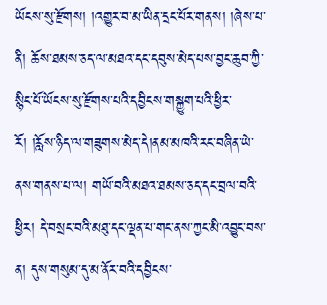ཡོངས་སུ་རྫོགས། །འགྱུར་བ་མ་ཡིན་དྲང་པོར་གནས། །ཞེས་པ་ནི། ཆོས་ཐམས་ཅད་ལ་མཐའ་དང་དབུས་མེད་པས་བྱང་ཆུབ་ཀྱི་སྙིང་པོ་ཡོངས་སུ་རྫོགས་པའི་དབྱིངས་གསྐྱུག་པའི་ཕྱིར་རོ། །རློས་ཉིད་ལ་གཟུགས་མེད་དེ།ནམ་མཁའི་རང་བཞིན་ཡེ་ནས་གནས་པ་ལ། གཡོ་བའི་མཐའ་ཐམས་ཅད་དང་བྲལ་བའི་ཕྱིར། དེ་བསྲང་བའི་མཐུ་དང་ལྡན་པ་གང་ནས་ཀྱང་མི་འབྱུང་བས་ན། དུས་གསུམ་དུ་མ་ནོར་བའི་དབྱིངས་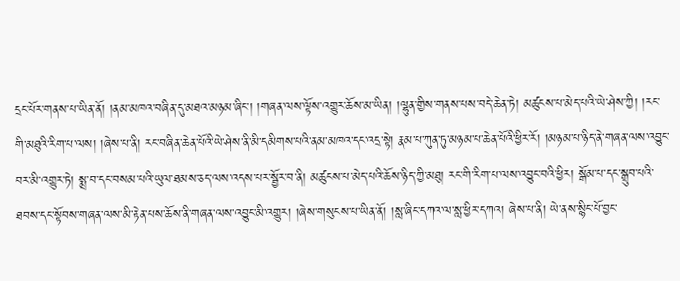དྲང་པོར་གནས་པ་ཡིན་ནོ། །ནམ་མཁའ་བཞིན་དུ་མཐའ་མཉམ་ཞིང་། །གཞན་ལས་ལྟོས་འགྱུར་ཆོས་མ་ཡིན། །ལྷུན་གྱིས་གནས་པས་བདེ་ཆེན་ཏེ། མཚུངས་པ་མེད་པའི་ཡེ་ཤེས་ཀྱི། །རང་གི་མཐུའི་རིག་པ་ལས། །ཞེས་པ་ནི། རང་བཞིན་ཆེན་པོའི་ཡེ་ཤེས་ནི་མི་དམིགས་པའི་ནམ་མཁའ་དང་འདྲ་སྟེ། རྣམ་པ་ཀུན་ཏུ་མཉམ་པ་ཆེན་པོའི་ཕྱིར་རོ། །མཉམ་པ་ཉིད་ནེ་གཞན་ལས་འབྱུང་བར་མི་འགྱུར་ཏེ། སྨྲ་བ་དང་བསམ་པའི་ཡུལ་ཐམས་ཅད་ལས་འདས་པར་སྦྱོར་བ་ནི། མཚུངས་པ་མེད་པའི་ཆོས་ཉིད་ཀྱི་མཐུ། རང་གི་རིག་པ་ལས་འབྱུང་བའི་ཕྱིར། སྒོམ་པ་དང་སྒྲུབ་པའི་ཐབས་དང་སྟོབས་གཞན་ལས་མི་རྟེན་པས་ཆོས་ནི་གཞན་ལས་འབྱུང་མི་འགྱུར། །ཞེས་གསུངས་པ་ཡིན་ནོ། །སླ་ཞིང་དཀའ་ལ་སླ་ཕྱིར་དཀའ། ཞེས་པ་ནི། ཡེ་ནས་སྙིང་པོ་བྱང་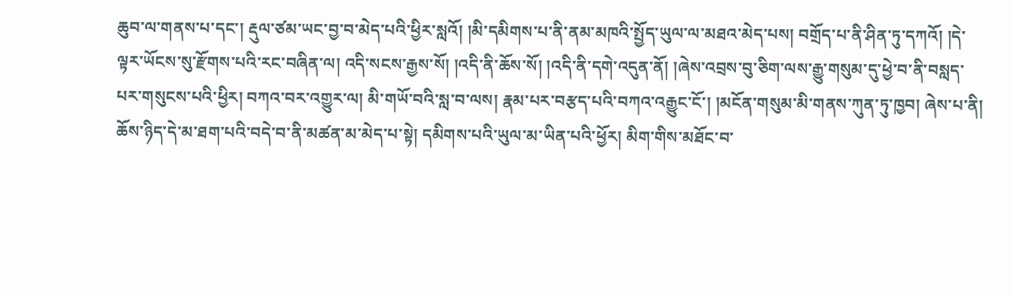ཆུབ་ལ་གནས་པ་དང་། རྡུལ་ཙམ་ཡང་བྱ་བ་མེད་པའི་ཕྱིར་སླའོ། །མི་དམིགས་པ་ནི་ནམ་མཁའི་སྤྱོད་ཡུལ་ལ་མཐའ་མེད་པས། བགྲོད་པ་ནི་ཤིན་ཏུ་དཀའོ། །དེ་ལྟར་ཡོངས་སུ་རྫོགས་པའི་རང་བཞིན་ལ། འདི་སངས་རྒྱས་སོ། །འདི་ནི་ཆོས་སོ། །འདི་ནི་དགེ་འདུན་ནོ། །ཞེས་འབྲས་བུ་ཅིག་ལས་རྒྱུ་གསུམ་དུ་ཕྱེ་བ་ནི་བསླད་པར་གསུངས་པའི་ཕྱིར། བཀའ་བར་འགྱུར་ལ། མི་གཡོ་བའི་སླ་བ་ལས། རྣམ་པར་བརྩད་པའི་བཀའ་འརྒྱུང་ངོ་། །མངོན་གསུམ་མི་གནས་ཀུན་ཏུ་ཁྱབ། ཞེས་པ་ནི། ཆོས་ཉིད་དེ་མ་ཐག་པའི་བདེ་བ་ནི་མཚན་མ་མེད་པ་སྟེ། དམིགས་པའི་ཡུལ་མ་ཡིན་པའི་ཕྱོར། མིག་གིས་མཐོང་བ་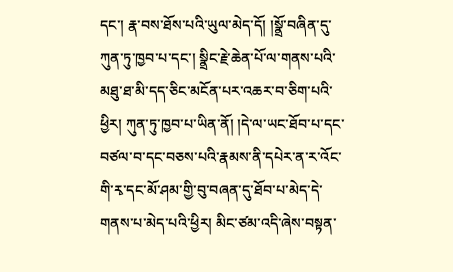དང་། རྣ་བས་ཐོས་པའི་ཡུལ་མེད་དོ། །སྣྲོ་བཞིན་དུ་ཀུན་ཏུ་ཁྱབ་པ་དང་། སྣྲིང་རྗེ་ཆེན་པོ་ལ་གནས་པའི་མཐུ་ཐ་མི་དད་ཅིང་མངོན་པར་འཆར་བ་ཅིག་པའི་ཕྱིར། ཀུན་ཏུ་ཁྱབ་པ་ཡིན་ནོ། །དེ་ལ་ཡང་ཐོབ་པ་དང་བཙལ་བ་དང་བཅས་པའི་རྣམས་ནི་དཔེར་ན་ར་འོང་གི་རྭ་དང་མོ་ཤམ་གྱི་བུ་བཞན་དུ་ཐོབ་པ་མེད་དེ་གནས་པ་མེད་པའི་ཕྱིར། མིང་ཙམ་འདི་ཞེས་བསྟན་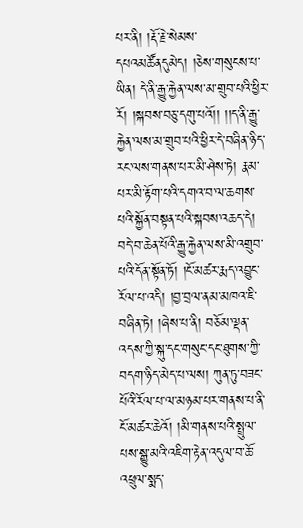པར་ནི། །རྡོ་རྗེ་སེམས་དཔའམཚོནདུམེད། །ཅེས་གསུངས་པ་ཡིན། དེ་ནི་རྒྱུ་རྐྱེན་ལས་མ་གྲུབ་པའི་ཕྱིར་རོ། །སྐབས་བཅུ་དགུ་པའོ།། །།ད་ནི་རྒྱུ་རྐྱེན་ལས་མ་གྲུབ་པའི་ཕྱིར་དེ་བཞིན་ཉིད་རང་ལས་གནས་པར་མི་ཤེས་ཏེ། རྣམ་པར་མི་རྟོག་པའི་དགའ་བ་ལ་ཆགས་པའི་སྐྱོན་བསྟན་པའི་སྐབས་འཆད་དེ། བདེ་བ་ཆེན་པོའི་རྒྱུ་རྐྱེན་ལས་མི་འགྲུབ་པའི་དོན་སྟོན་ཏོ། །ངོ་མཚར་རྨད་འབྱུང་རོལ་པ་འདི། །བྱ་བྲལ་ནམ་མཁའ་ཇི་བཞིན་ཏེ། །ཞེས་པ་ནི། བཅོམ་ལྡན་འདས་ཀྱི་སྐུ་དང་གསུང་དང་ཐུགས་ཀྱི་བདག་ཉིད་མེད་པ་ལས། ཀུན་ཏུ་བཟང་པོའི་རོལ་པ་ལ་མཉམ་པར་གནས་པ་ནི་ངོ་མཚར་ཆེའོ། །མི་གནས་པའི་སྤྲུལ་པས་སྒྱུ་མའི་འཇིག་རྟེན་འདུལ་བ་ཆོ་འཕྲུལ་སྨད་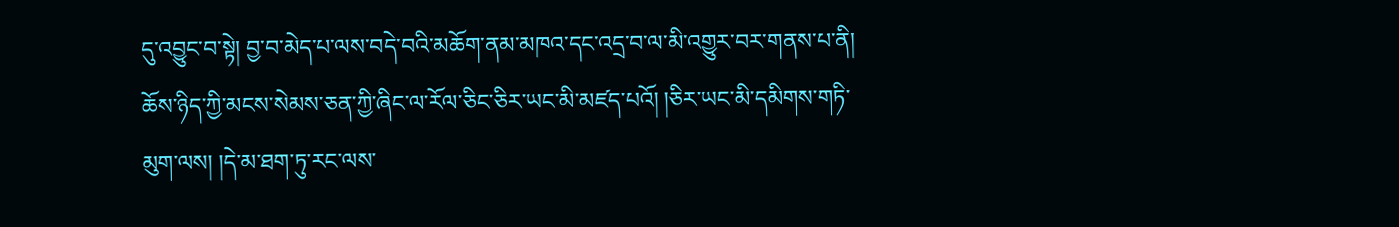དུ་འབྱུང་བ་སྟེ། བྱ་བ་མེད་པ་ལས་བདེ་བའི་མཆོག་ནམ་མཁའ་དང་འདྲ་བ་ལ་མི་འགྱུར་བར་གནས་པ་ནི། ཆོས་ཉིད་ཀྱི་མངས་སེམས་ཅན་ཀྱི་ཞིང་ལ་རོལ་ཅིང་ཅིར་ཡང་མི་མཛད་པའོ། །ཅིར་ཡང་མི་དམིགས་གཏི་མུག་ལས། །དེ་མ་ཐག་ཏུ་རང་ལས་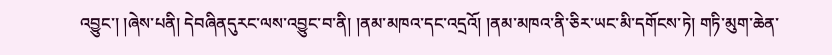འབྱུང་། །ཞེས་པནི། དེབཞིནདུརང་ལས་འབྱུང་བ་ནི། །ནམ་མཁའ་དང་འདྲའོ། །ནམ་མཁའ་ནི་ཅིར་ཡང་མི་དགོངས་ཏེ། གཏི་མུག་ཆེན་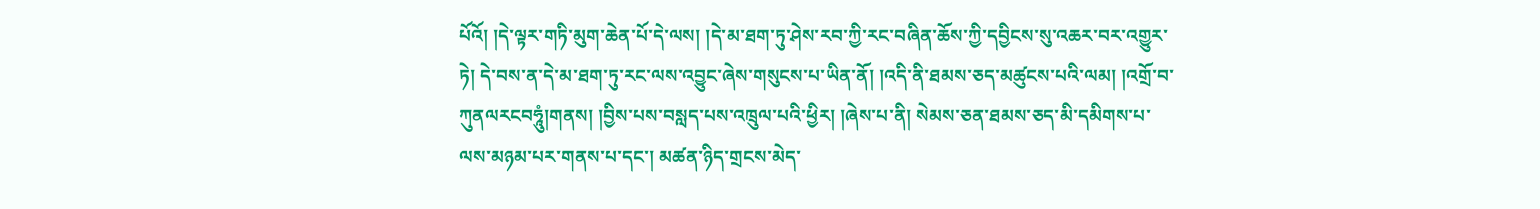པོའོ། །དེ་ལྟར་གཏི་མུག་ཆེན་པོ་དེ་ལས། །དེ་མ་ཐག་ཏུ་ཤེས་རབ་ཀྱི་རང་བཞིན་ཆོས་ཀྱི་དབྱིངས་སུ་འཆར་བར་འགྱུར་ཏེ། དེ་བས་ན་དེ་མ་ཐག་ཏུ་རང་ལས་འབྱུང་ཞེས་གསུངས་པ་ཡིན་ནོ། །འདི་ནི་ཐམས་ཅད་མཚུངས་པའི་ལམ། །འགྲོ་བ་ཀུནལརངབཧཱུཾ།གནས། །བྱིས་པས་བསླད་པས་འཁྲུལ་པའི་ཕྱིར། །ཞེས་པ་ནི། སེམས་ཅན་ཐམས་ཅད་མི་དམིགས་པ་ལས་མཉམ་པར་གནས་པ་དང་། མཚན་ཉིད་གྲངས་མེད་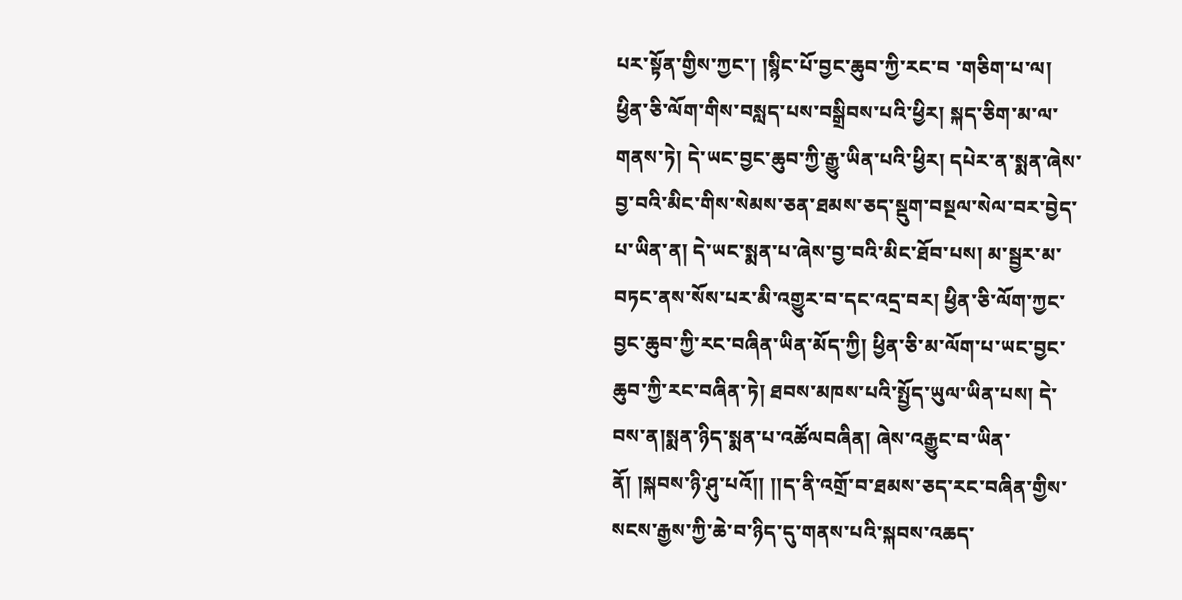པར་སྟོན་གྱིས་ཀྱང་། །སྙིང་པོ་བྱང་ཆུབ་ཀྱི་རང་བ ་གཅིག་པ་ལ། ཕྱིན་ཅི་ལོག་གིས་བསླད་པས་བསྒྲིབས་པའི་ཕྱིར། སྐད་ཅིག་མ་ལ་གནས་ཏེ། དེ་ཡང་བྱང་ཆུབ་ཀྱི་རྒྱུ་ཡིན་པའི་ཕྱིར། དཔེར་ན་སྨན་ཞེས་བྱ་བའི་མིང་གིས་སེམས་ཅན་ཐམས་ཅད་སྡུག་བསྔལ་སེལ་བར་བྱེད་པ་ཡིན་ན། དེ་ཡང་སྨན་པ་ཞེས་བྱ་བའི་མིང་ཐོབ་པས། མ་སྦྱར་མ་བཏང་ནས་སོས་པར་མི་འགྱུར་བ་དང་འདྲ་བར། ཕྱིན་ཅི་ལོག་ཀྱང་བྱང་ཆུབ་ཀྱི་རང་བཞིན་ཡིན་མོད་ཀྱི། ཕྱིན་ཅི་མ་ལོག་པ་ཡང་བྱང་ཆུབ་ཀྱི་རང་བཞིན་ཏེ། ཐབས་མཁས་པའི་སྤྱོད་ཡུལ་ཡིན་པས། དེ་བས་ན།སྨན་ཉིད་སྨན་པ་འཚོལབཞིན། ཞེས་འརྒྱུང་བ་ཡིན་ནོ། །སྐབས་ཉི་ཤུ་པའོ།། །།ད་ནི་འགྲོ་བ་ཐམས་ཅད་རང་བཞིན་གྱིས་སངས་རྒྱས་ཀྱི་ཆེ་བ་ཉིད་དུ་གནས་པའི་སྐབས་འཆད་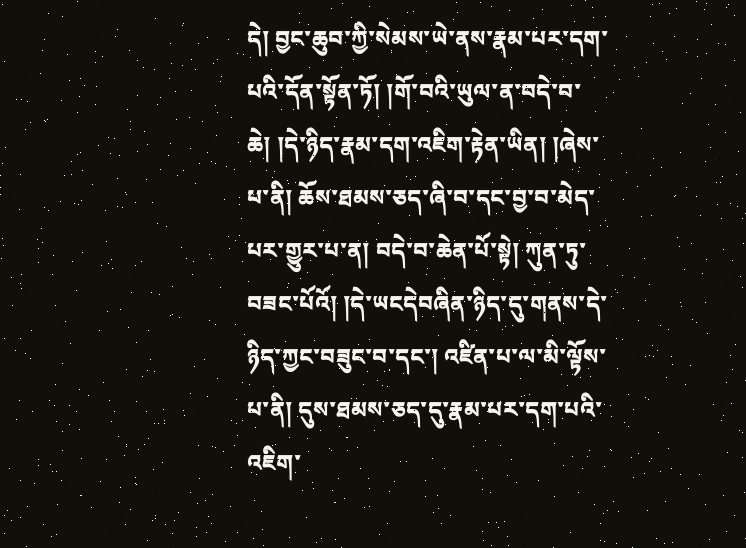དེ། བྱང་ཆུབ་ཀྱི་སེམས་ཡེ་ནས་རྣམ་པར་དག་པའི་དོན་སྟོན་ཏོ། །གོ་བའི་ཡུལ་ན་བདེ་བ་ཆེ། །དེ་ཉིད་རྣམ་དག་འཇིག་རྟེན་ཡིན། །ཞེས་པ་ནི། ཆོས་ཐམས་ཅད་ཞི་བ་དང་བྱ་བ་མེད་པར་གྱུར་པ་ན། བདེ་བ་ཆེན་པོ་སྟེ། ཀུན་ཏུ་བཟང་པོའོ། །དེ་ཡངདེབཞིན་ཉིད་དུ་གནས་དེ་ཉིད་ཀྱང་བཟུང་བ་དང་། འཛིན་པ་ལ་མི་ལྟོས་པ་ནི། དུས་ཐམས་ཅད་དུ་རྣམ་པར་དག་པའི་འཇིག་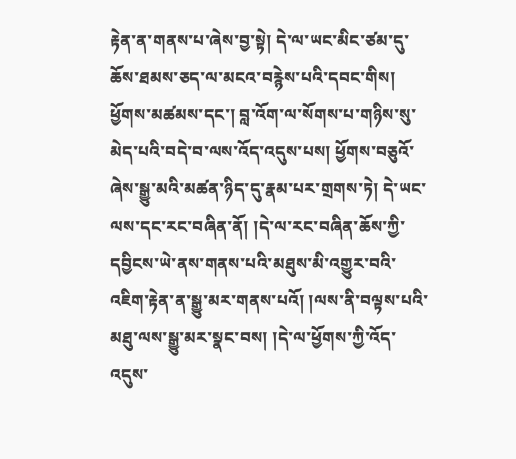རྟེན་ན་གནས་པ་ཞེས་བྱ་སྟེ། དེ་ལ་ཡང་མིང་ཙམ་དུ་ཆོས་ཐམས་ཅད་ལ་མངའ་བརྙེས་པའི་དབང་གིས། ཕྱོགས་མཚམས་དང་། བླ་འོག་ལ་སོགས་པ་གཉིས་སུ་མེད་པའི་བདེ་བ་ལས་འོད་འདུས་པས། ཕྱོགས་བཅུའོ་ཞེས་སྒྱུ་མའི་མཚན་ཉིད་དུ་རྣམ་པར་གྲགས་ཏེ། དེ་ཡང་ལས་དང་རང་བཞིན་ནོ། །དེ་ལ་རང་བཞིན་ཆོས་ཀྱི་དབྱིངས་ཡེ་ནས་གནས་པའི་མཐུས་མི་འགྱུར་བའི་འཇིག་རྟེན་ན་སྒྱུ་མར་གནས་པའོ། །ལས་ནི་བལྟས་པའི་མཐུ་ལས་སྒྱུ་མར་སྣང་བས། །དེ་ལ་ཕྱོགས་ཀྱི་འོད་འདུས་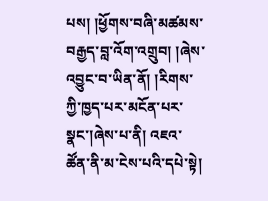པས། །ཕྱོགས་བཞི་མཚམས་བརྒྱད་བླ་འོག་འགྲུབ། །ཞེས་འབྱུང་བ་ཡིན་ནོ། །རིགས་ཀྱི་ཁྱད་པར་མངོན་པར་སྣང་།ཞེས་པ་ནི། འཇའ་ཚོན་ནི་མ་ངེས་པའི་དཔེ་སྟེ།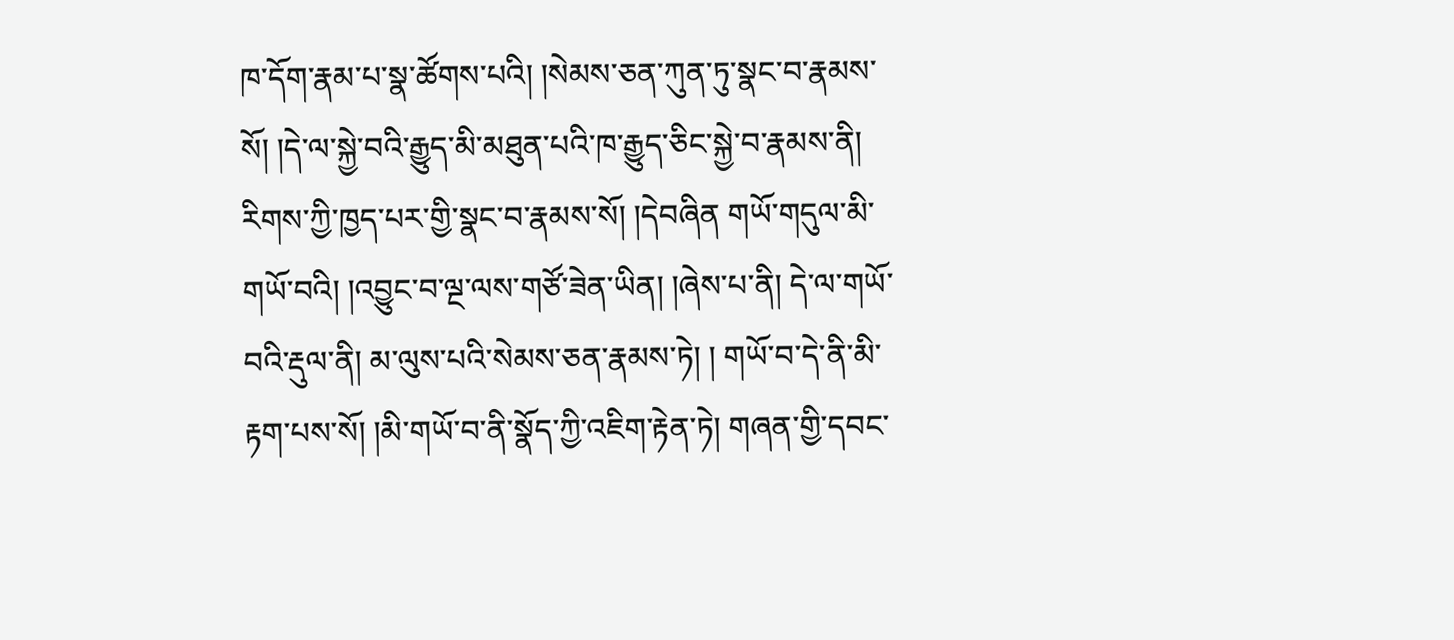ཁ་དོག་རྣམ་པ་སྣ་ཚོགས་པའི། །སེམས་ཅན་ཀུན་ཏུ་སྣང་བ་རྣམས་སོ། །དེ་ལ་སྐྱེ་བའི་རྒྱུད་མི་མཐུན་པའི་ཁ་རྒྱུད་ཅིང་སྐྱེ་བ་རྣམས་ནི། རིགས་ཀྱི་ཁྱད་པར་གྱི་སྣང་བ་རྣམས་སོ། །དེབཞིན གཡོ་གདུལ་མི་གཡོ་བའི། །འབྱུང་བ་ལྔ་ལས་གཙོ་ཟེན་ཡིན། །ཞེས་པ་ནི། དེ་ལ་གཡོ་བའི་རྡུལ་ནི། མ་ལུས་པའི་སེམས་ཅན་རྣམས་ཏེ། ། གཡོ་བ་དེ་ནི་མི་རྟག་པས་སོ། །མི་གཡོ་བ་ནི་སྣོད་ཀྱི་འཇིག་རྟེན་ཏེ། གཞན་གྱི་དབང་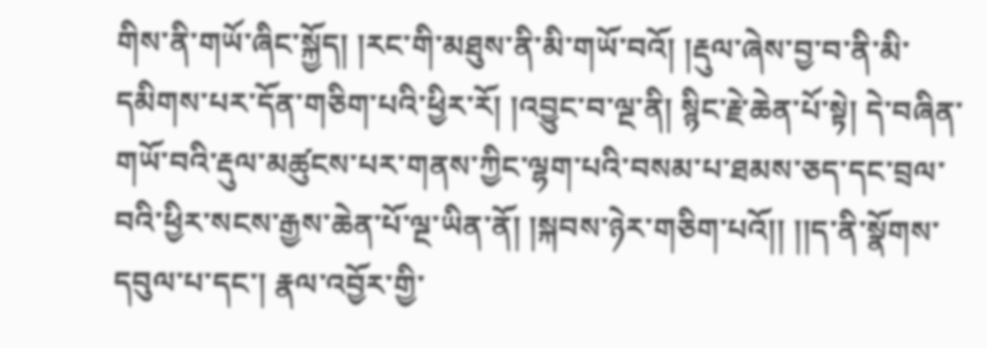གིས་ནི་གཡོ་ཞིང་སྐྱོད། །རང་གི་མཐུས་ནི་མི་གཡོ་བའོ། །རྡུལ་ཞེས་བྱ་བ་ནི་མི་དམིགས་པར་དོན་གཅིག་པའི་ཕྱིར་རོ། །འབྱུང་བ་ལྔ་ནི། སྙིང་རྗེ་ཆེན་པོ་སྟེ། དེ་བཞིན་གཡོ་བའི་རྡུལ་མཚུངས་པར་གནས་ཀྱིང་ལྷག་པའི་བསམ་པ་ཐམས་ཅད་དང་བྲལ་བའི་ཕྱིར་སངས་རྒྱས་ཆེན་པོ་ལྔ་ཡིན་ནོ། །སྐབས་ཉེར་གཅིག་པའོ།། །།ད་ནི་སྣོགས་དབུལ་པ་དང་། རྣལ་འབྱོར་གྱི་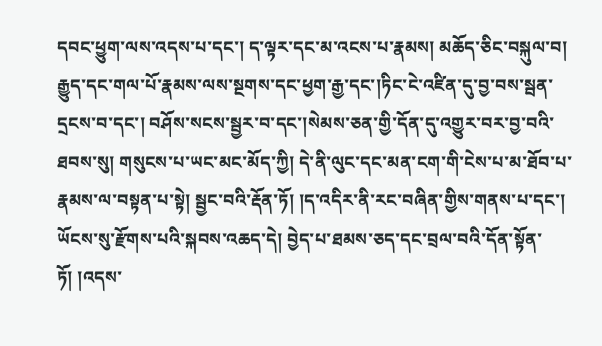དབང་ཕྱུག་ལས་འདས་པ་དང་། ད་ལྟར་དང་མ་འངས་པ་རྣམས། མཆོད་ཅིང་བསྐུལ་བ། རྒྱུད་དང་གལ་པོ་རྣམས་ལས་སྔགས་དང་ཕྱག་རྒྱ་དང་།ཏིང་ངེ་འཛིན་དུ་བྱ་བས་སྦན་དྲངས་བ་དང་། བཤོས་སངས་སྦྱར་བ་དང་།སེམས་ཅན་གྱི་དོན་དུ་འགྱུར་བར་བྱ་བའི་ཐབས་སུ། གསུངས་པ་ཡང་མང་མོད་ཀྱི། དེ་ནི་ལུང་དང་མན་ངག་གི་ངེས་པ་མ་ཐོབ་པ་རྣམས་ལ་བསྟན་པ་སྟེ། སྦྱང་བའི་རྡོན་ཏོ། །ད་འདིར་ནི་རང་བཞིན་གྱིས་གནས་པ་དང་། ཡོངས་སུ་རྫོགས་པའི་སྐབས་འཆད་དེ། བྱེད་པ་ཐམས་ཅད་དང་བྲལ་བའི་དོན་སྟོན་ཏོ། །འདས་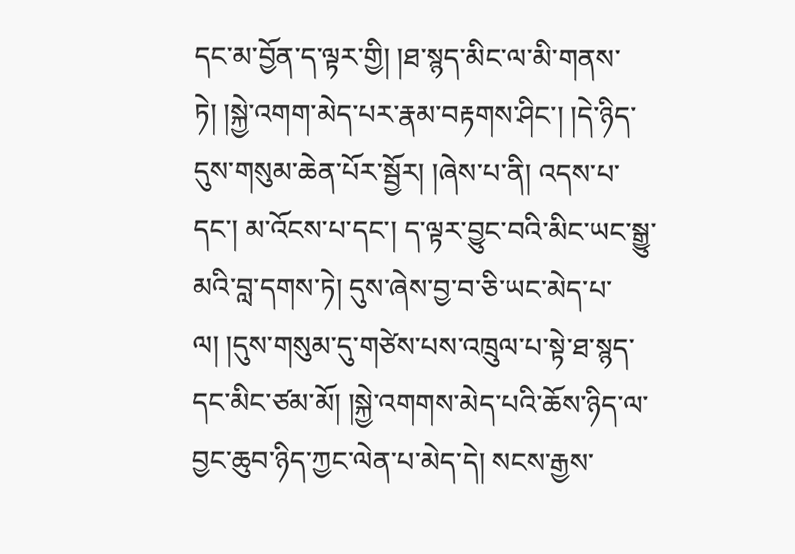དང་མ་བྱོན་ད་ལྟར་གྱི། །ཐ་སྙད་མིང་ལ་མི་གནས་ཏེ། །སྐྱེ་འགག་མེད་པར་རྣམ་བརྟགས་ཤིང་། །དེ་ཉིད་དུས་གསུམ་ཆེན་པོར་སྦྱོར། །ཞེས་པ་ནི། འདས་པ་དང་། མ་འོངས་པ་དང་། ད་ལྟར་བྱུང་བའི་མིང་ཡང་སྒྱུ་མའི་བླ་དགས་ཏེ། དུས་ཞེས་བྱ་བ་ཅི་ཡང་མེད་པ་ལ། །དུས་གསུམ་དུ་གཙེས་པས་འཁྲུལ་པ་སྟེ་ཐ་སྙད་དང་མིང་ཙམ་མོ། །སྐྱེ་འགགས་མེད་པའི་ཆོས་ཉིད་ལ་བྱང་ཆུབ་ཉིད་ཀྱང་ལེན་པ་མེད་དེ། སངས་རྒྱས་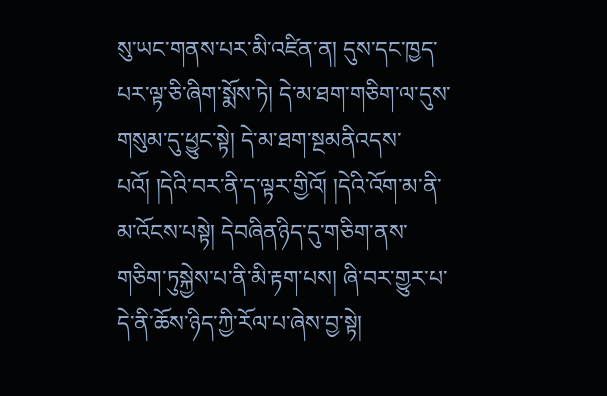སུ་ཡང་གནས་པར་མི་འཛིན་ན། དུས་དང་ཁྱད་པར་ལྟ་ཅི་ཞིག་སྨོས་ཏེ། དེ་མ་ཐག་གཅིག་ལ་དུས་གསུམ་དུ་ཕྱུང་སྟེ། དེ་མ་ཐག་སྔམནིའདས་པའོ། །དེའི་བར་ནི་ད་ལྟར་གྱིའོ། །དེའི་འོག་མ་ནི་མ་འོངས་པསྟེ། དེབཞིནཉིད་དུ་གཅིག་ནས་གཅིག་ཏུསྐྱེས་པ་ནི་མི་རྟག་པས། ཞི་བར་གྱུར་པ་དེ་ནི་ཆོས་ཉིད་ཀྱི་རོལ་པ་ཞེས་བྱ་སྟེ།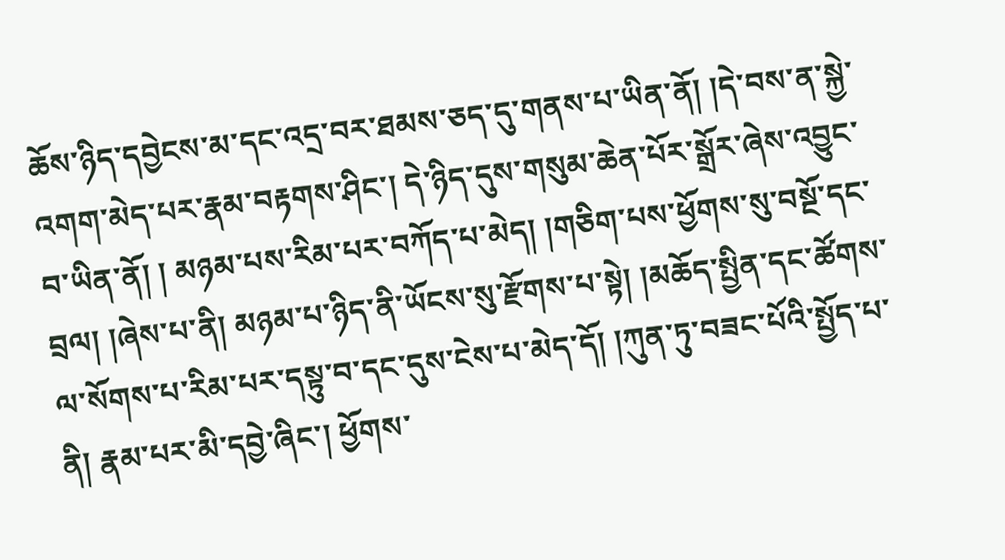ཆོས་ཉིད་དབྱེངས་མ་དང་འདྲ་བར་ཐམས་ཅད་དུ་གནས་པ་ཡིན་ནོ། །དེ་བས་ན་སྐྱེ་འགག་མེད་པར་རྣམ་བརྟགས་ཤིང་། དེ་ཉིད་དུས་གསུམ་ཆེན་པོར་སྒྲོར་ཞེས་འབྱུང་བ་ཡིན་ནོ། ། མཉམ་པས་རིམ་པར་བཀོད་པ་མེད། །གཅིག་པས་ཕྱོགས་སུ་བསྔོ་དང་བྲལ། །ཞེས་པ་ནི། མཉམ་པ་ཉིད་ནི་ཡོངས་སུ་རྫོགས་པ་སྟེ། །མཆོད་སྤྱིན་དང་ཚོགས་ལ་སོགས་པ་རིམ་པར་དསྟུ་བ་དང་དུས་ངེས་པ་མེད་དོ། །ཀུན་ཏུ་བཟང་པོའི་སྤྱོད་པ་ནི། རྣམ་པར་མི་དབྱེ་ཞིང་། ཕྱོགས་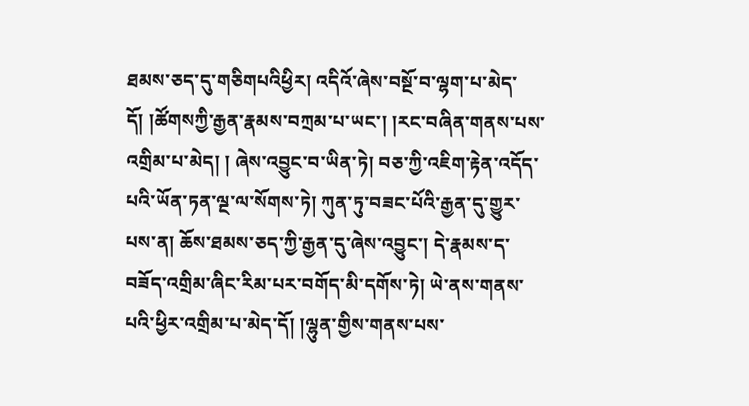ཐམས་ཅད་དུ་གཅིགཔའིཕྱིར། འདིའོ་ཞེས་བསྔོ་བ་ལྷག་པ་མེད་དོ། །ཚོགསཀྱི་རྒྱན་རྣམས་བཀྲམ་པ་ཡང་། །རང་བཞིན་གནས་པས་འགྲིམ་པ་མེད། ། ཞེས་འབྱུང་བ་ཡིན་ཏེ། བཅ་ཀྱི་འཇིག་རྟེན་འདོད་པའི་ཡོན་ཏན་ལྔ་ལ་སོགས་ཏེ། ཀུན་ཏུ་བཟང་པོའི་རྒྱན་དུ་གྱུར་པས་ན། ཆོས་ཐམས་ཅད་ཀྱི་རྒྱན་དུ་ཞེས་འབྱུང་། དེ་རྣམས་ད་བཟོད་འགྲིམ་ཞིང་རིམ་པར་བགོད་མི་དགོས་ཏེ། ཡེ་ནས་གནས་པའི་ཕྱིར་འགྲིམ་པ་མེད་དོ། །ལྷུན་གྱིས་གནས་པས་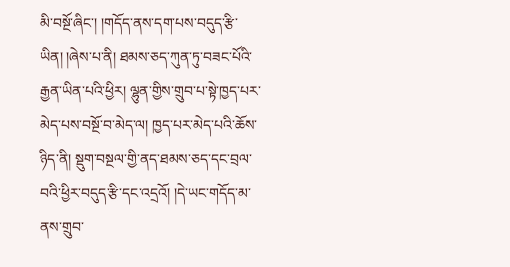མི་བསྔོ་ཞིང་། །གདོད་ནས་དག་པས་བདུད་རྩི་ཡིན། །ཞེས་པ་ནི། ཐམས་ཅད་ཀུན་ཏུ་བཟང་པོའི་རྒྱན་ཡིན་པའི་ཕྱིར། ལྷུན་གྱིས་གྲུབ་པ་སྟེ་ཁྱད་པར་མེད་པས་བསྔོ་བ་མེད་ལ། ཁྱད་པར་མེད་པའི་ཆོས་ཉིད་ནི། སྡུག་བསྔལ་གྱི་ནད་ཐམས་ཅད་དང་བྲལ་བའི་ཕྱིར་བདུད་རྩི་དང་འདྲའོ། །དེ་ཡང་གདོད་མ་ནས་གྲུབ་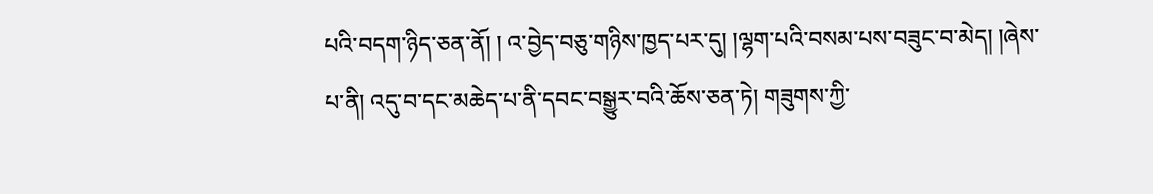པའི་བདག་ཉིད་ཅན་ནོ། ། འ་བྱེད་བཅུ་གཉིས་ཁྱད་པར་དུ། །ལྷག་པའི་བསམ་པས་བཟུང་བ་མེད། །ཞེས་པ་ནི། འདུ་བ་དང་མཆེད་པ་ནི་དབང་བསྒྱུར་བའི་ཆོས་ཅན་ཏེ། གཟུགས་ཀྱི་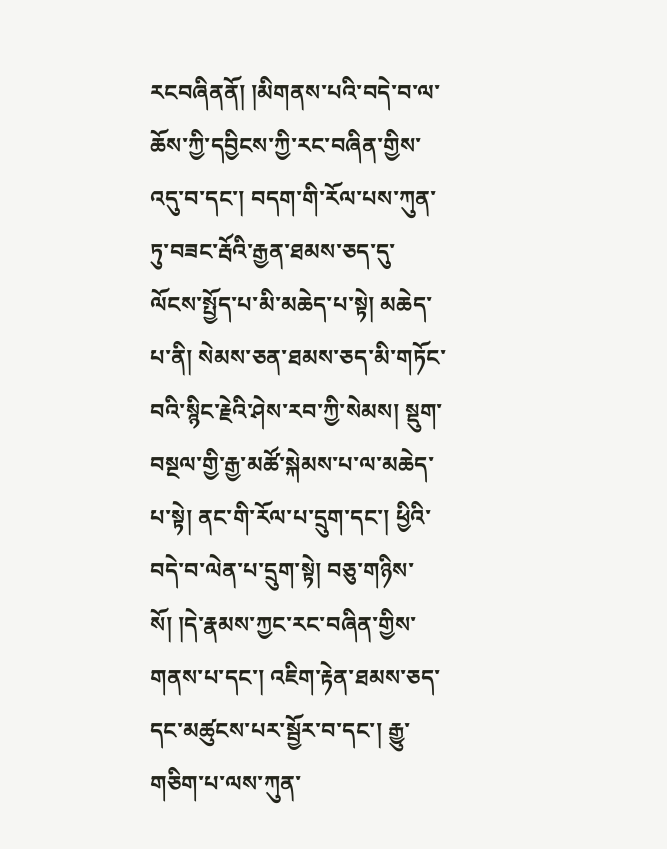རངབཞིནནོ། །མིགནས་པའི་བདེ་བ་ལ་ཆོས་ཀྱི་དབྱིངས་ཀྱི་རང་བཞིན་གྱིས་འདུ་བ་དང་། བདག་གི་རོལ་པས་ཀུན་ཏུ་བཟང་རྦོའི་རྒྱན་ཐམས་ཅད་དུ་ལོངས་སྤྱོད་པ་མི་མཆེད་པ་སྟེ། མཆེད་པ་ནི། སེམས་ཅན་ཐམས་ཅད་མི་གཏོང་བའི་སྙིང་རྗེའི་ཤེས་རབ་ཀྱི་སེམས། སྡུག་བསྔལ་གྱི་རྒྱ་མཚོ་སྐེམས་པ་ལ་མཆེད་པ་སྟེ། ནང་གི་རོལ་པ་དྲུག་དང་། ཕྱིའི་བདེ་བ་ལེན་པ་དྲུག་སྟེ། བཅུ་གཉིས་སོ། །དེ་རྣམས་ཀྱང་རང་བཞིན་གྱིས་གནས་པ་དང་། འཇིག་རྟེན་ཐམས་ཅད་དང་མཚུངས་པར་སྦྱོར་བ་དང་། རྒྱུ་གཅིག་པ་ལས་ཀུན་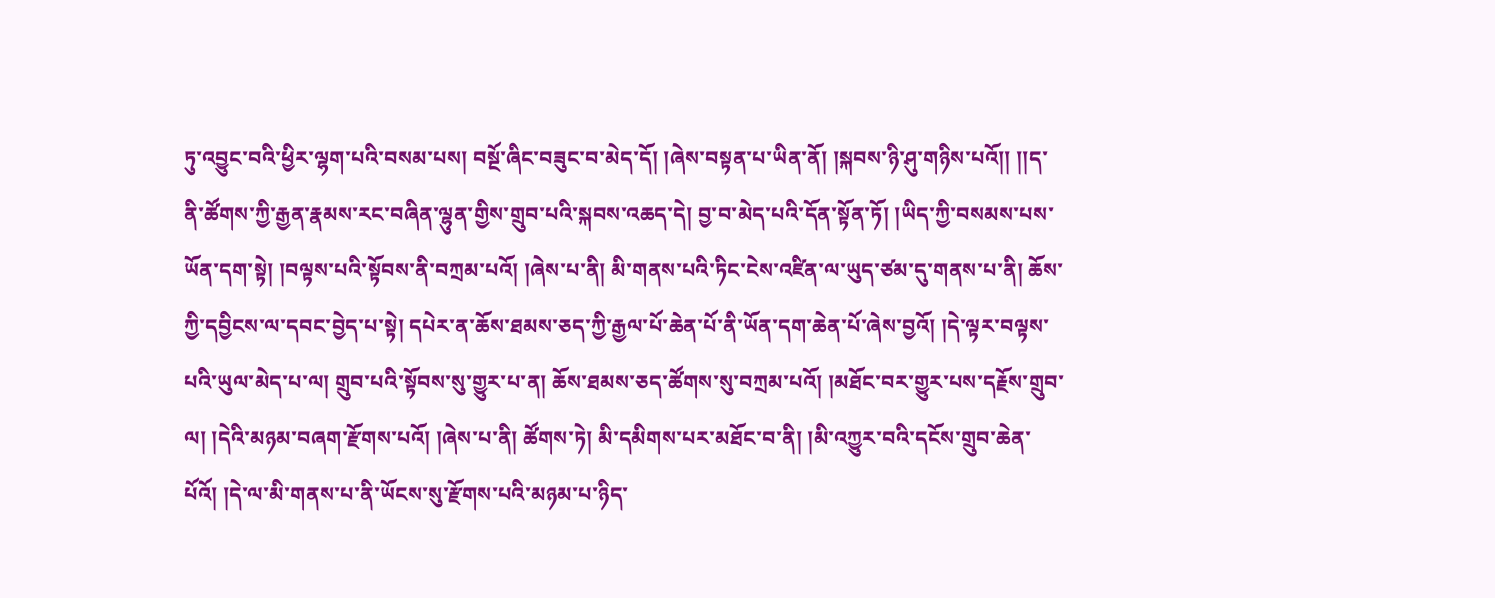ཏུ་འབྱུང་བའི་ཕྱིར་ལྷག་པའི་བསམ་པས། བསྔོ་ཞིང་བཟུང་བ་མེད་དོ། །ཞེས་བསྟན་པ་ཡིན་ནོ། །སྐབས་ཉི་ཤུ་གཉིས་པའོ།། །།ད་ནི་ཚོགས་ཀྱི་རྒྱན་རྣམས་རང་བཞིན་ལྷུན་གྱིས་གྲུབ་པའི་སྐབས་འཆད་དེ། བྱ་བ་མེད་པའི་དོན་སྟོན་ཏོ། །ཡིད་ཀྱི་བསམས་པས་ཡོན་དག་སྟེ། །བལྟས་པའི་སྟོབས་ནི་བཀྲམ་པའོ། །ཞེས་པ་ནི། མི་གནས་པའི་ཏིང་ངེས་འཛིན་ལ་ཡུད་ཙམ་དུ་གནས་པ་ནི། ཆོས་ཀྱི་དབྱིངས་ལ་དབང་བྱེད་པ་སྟེ། དཔེར་ན་ཆོས་ཐམས་ཅད་ཀྱི་རྒྱལ་པོ་ཆེན་པོ་ནི་ཡོན་དག་ཆེན་པོ་ཞེས་བྱའོ། །དེ་ལྟར་བལྟས་པའི་ཡུལ་མེད་པ་ལ། གྲུབ་པའི་སྟོབས་སུ་གྱུར་པ་ན། ཆོས་ཐམས་ཅད་ཚོགས་སུ་བཀྲམ་པའོ། །མཐོང་བར་གྱུར་པས་དརྗོས་གྲུབ་ལ། །དེའི་མཉམ་བཞག་རྫོགས་པའོ། །ཞེས་པ་ནི། ཚོགས་ཏེ། མི་དམིགས་པར་མཐོང་བ་ནི། །མི་འཀྱུར་བའི་དངོས་གྲུབ་ཆེན་པོའོ། །དེ་ལ་མི་གནས་པ་ནི་ཡོངས་སུ་རྫོགས་པའི་མཉམ་པ་ཉིད་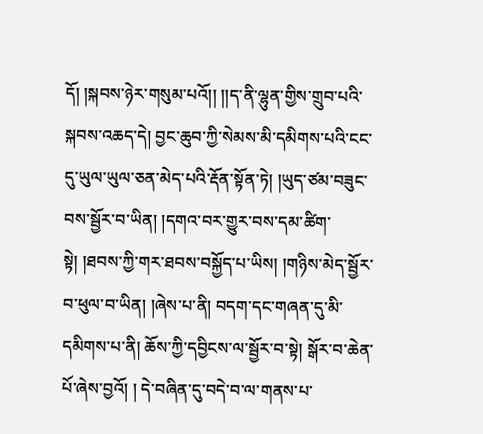དོ། །སྐབས་ཉེར་གསུམ་པའོ།། །།ད་ནི་ལྷུན་གྱིས་གྲུབ་པའི་སྐབས་འཆད་དེ། བྱང་ཆུབ་ཀྱི་སེམས་མི་དམིགས་པའི་ངང་དུ་ཡུལ་ཡུལ་ཅན་མེད་པའི་རྡོན་སྟོན་ཏེ། །ཡུད་ཙམ་བཟུང་བས་སྦྱོར་བ་ཡིན། །དགའ་བར་གྱུར་བས་དམ་ཚིག་སྟེ། །ཐབས་ཀྱི་གར་ཐབས་བསྐྱོད་པ་ཡིས། །གཉིས་མེད་སྦྱོར་བ་ཕུལ་བ་ཡིན། །ཞེས་པ་ནི། བདག་དང་གཞན་དུ་མི་དམིགས་པ་ནི། ཆོས་ཀྱི་དབྱིངས་ལ་སྦྱོར་བ་སྟེ། སྒོར་བ་ཆེན་པོ་ཞེས་བྱའོ། ། དེ་བཞིན་དུ་བདེ་བ་ལ་གནས་པ་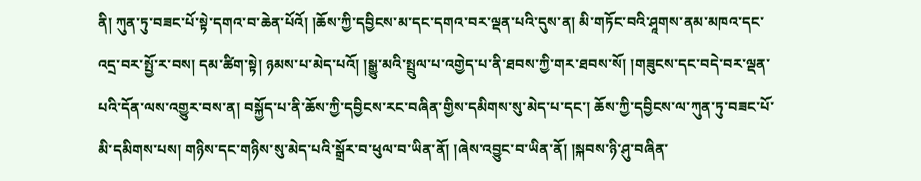ནི། ཀུན་ཏུ་བཟང་པོ་སྟེ་དགའ་བ་ཆེན་པོའོ། །ཆོས་ཀྱི་དབྱིངས་མ་དང་དགའ་བར་ལྡན་པའི་དུས་ན། མི་གཏོང་བའི་ཤཱགས་ནམ་མཁའ་དང་འདྲ་བར་སྤྱོ་ར་བས། དམ་ཚིག་སྟེ། ཉམས་པ་མེད་པའོ། །སྒྱུ་མའི་སྤྲུལ་པ་འགྱེད་པ་ནི་ཐབས་ཀྱི་གར་ཐབས་སོ། །གཟུངས་དང་བདེ་བར་ལྡན་པའི་དོན་ལས་འགྱུར་བས་ན། བསྐྱོད་པ་ནི་ཆོས་ཀྱི་དབྱིངས་རང་བཞིན་གྱིས་དམིགས་སུ་མེད་པ་དང་། ཆོས་ཀྱི་དབྱིངས་ལ་ཀུན་ཏུ་བཟང་པོ་མི་དམིགས་པས། གཉིས་དང་གཉིས་སུ་མེད་པའི་སྒྲོར་བ་ཕུལ་བ་ཡིན་ནོ། །ཞེས་འབྱུང་བ་ཡིན་ནོ། །སྐབས་ཉི་ཤུ་བཞིན་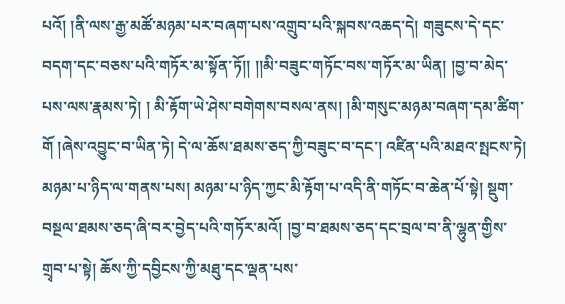པའོ། །ནི་ལས་རྒྱ་མཚོ་མཉམ་པར་བཞག་པས་འགྲུབ་པའི་སྐབས་འཆད་དེ། གཟུངས་དེ་དང་བདག་དང་བཅས་པའི་གཏོར་མ་སྟོན་ཏོ།། །།མི་བཟུང་གཏོང་བས་གཏོར་མ་ཡིན། །བྱ་བ་མེད་པས་ལས་རྣམས་ཏེ། ། མི་རྟོག་ཡེ་ཤེས་བགེགས་བསལ་ནས། །མི་གསུང་མཉམ་བཞག་དམ་ཚིག་གོ །ཞེས་འབྱུང་བ་ཡིན་ཏེ། དེ་ལ་ཆོས་ཐམས་ཅད་ཀྱི་བཟུང་བ་དང་། འཛིན་པའི་མཐའ་སྤངས་ཏེ། མཉམ་པ་ཉིད་ལ་གནས་པས། མཉམ་པ་ཉིད་ཀྱང་མི་རྟོག་པ་འདི་ནི་གཏོང་བ་ཆེན་པོ་སྟེ། སྡུག་བསྔལ་ཐམས་ཅད་ཞི་བར་བྱེད་པའི་གཏོར་མའོ། །བྱ་བ་ཐམས་ཅད་དང་བྲལ་བ་ནི་ལྷུན་གྱིས་གྲྭབ་པ་སྟེ། ཆོས་ཀྱི་དབྱིངས་ཀྱི་མཐུ་དང་ལྡན་པས་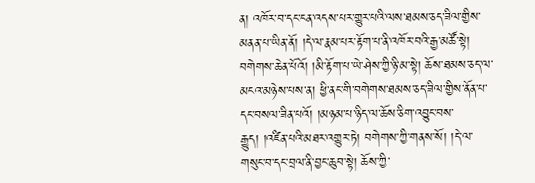ན། འཁོར་བ་དང་ངན་འདས་པར་གྱུར་པའི་ལས་ཐམས་ཅད་ཟིལ་གྱིས་མནན་པ་ཡིན་ནོ། །དེ་ལ་རྣམ་པར་རྟོག་པ་ནི་འཁོར་བའི་རྒྱ་མཚོ་སྟེ། བགེགས་ཆེན་པོའོ། །མི་རྟོག་པ་ཡེ་ཤེས་ཀྱི་ཉི་མ་སྟེ། ཆོས་ཐམས་ཅད་ལ་མངའ་མཉེས་པས་ན། ཕྱི་ནང་གི་བགེགས་ཐམས་ཅད་ཟིལ་གྱིས་ནོན་པ་དང་བསལ་ཟིན་པའོ། །མཉམ་པ་ཉིད་ལ་ཆོས་ཅིག་འབྱུང་བས་རྒྱུད། །འཛིན་པའི་མཐར་འགྱུར་ཏེ། བགེགས་ཀྱི་གནས་སོ། །དེ་ལ་གསུང་བ་དང་བྲལ་ནི་བྱང་ཆུབ་སྟེ། ཆོས་ཀྱི་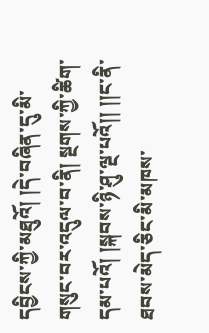དབྱིངས་ཀྱི་མཐུའོ། །དེ་བཞིན་དུ་མི་གསུང་བར་འདུལ་བ་ནི། སྔགས་ཀྱི་ཚིག་དམ་པའོ། །སྐབས་ཉི་ཤུ་ལྔ་པའོ།། །།ང་ནི་ཐབས་མེད་ཅིང་མི་མཁས་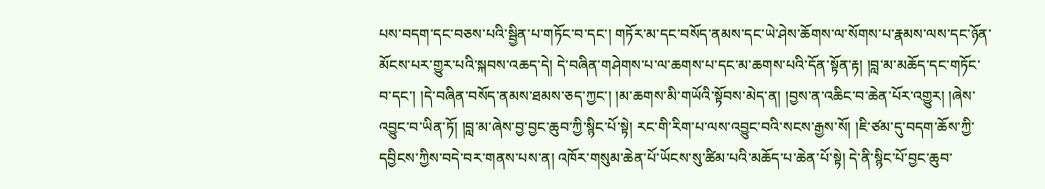པས་བདག་དང་བཅས་པའི་སྦྱིན་པ་གཏོང་བ་དང་། གཏོར་མ་དང་བསོད་ནམས་དང་ཡེ་ཤེས་ཆོགས་ལ་སོགས་པ་རྣམས་ལས་དང་ཉོན་མོངས་པར་གྱུར་པའི་སྐབས་འཆད་དེ། དེ་བཞིན་གཤེགས་པ་ལ་ཆགས་པ་དང་མ་ཆགས་པའི་དོན་སྟོན་རྟ། །བླ་མ་མཆོད་དང་གཏོང་བ་དང་། །དེ་བཞིན་བསོད་ནམས་ཐམས་ཅད་ཀྱང་། །མ་ཆགས་མི་གཡོའི་སྟོབས་མེད་ན། །བྱས་ན་འཆིང་བ་ཆེན་པོར་འགྱུར། །ཞེས་འབྱུང་བ་ཡིན་ཏོ། །བླ་མ་ཞེས་བྱ་བྱང་ཆུབ་ཀྱི་སྙིང་པོ་སྟེ། རང་གི་རིག་པ་ལས་འབྱུང་བའི་སངས་རྒྱས་སོ། །ཇི་ཙམ་དུ་བདག་ཆོས་ཀྱི་དབྱིངས་ཀྱིས་བདེ་བར་གནས་པས་ན། འཁོར་གསུམ་ཆེན་པོ་ཡོངས་སུ་ཚིམ་པའི་མཆོད་པ་ཆེན་པོ་སྟེ། དེ་ནི་སྙིང་པོ་བྱང་ཆུབ་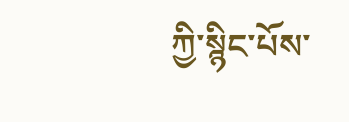ཀྱི་སྙིང་པོས་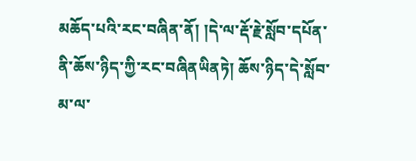མཆོད་པའི་རང་བཞིན་ནོ། །དེ་ལ་རྡོ་རྗེ་སློབ་དཔོན་ནི་ཆོས་ཉིད་ཀྱི་རང་བཞིནཡིནཏེ། ཆོས་ཉིད་དེ་སློབ་མ་ལ་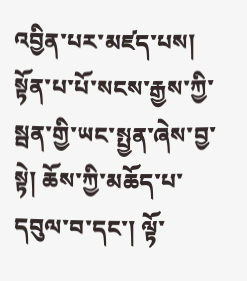འབྱིན་པར་མཛད་པས། སྟོན་པ་པོ་སངས་རྒྱས་ཀྱི་སྦན་གྱི་ཡང་སྤྱན་ཞེས་བྱ་སྟེ། ཆོས་ཀྱི་མཆོད་པ་དབུལ་བ་དང་། ལྟོ་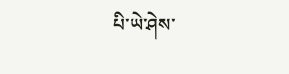པི་ཡེ་ཤེས་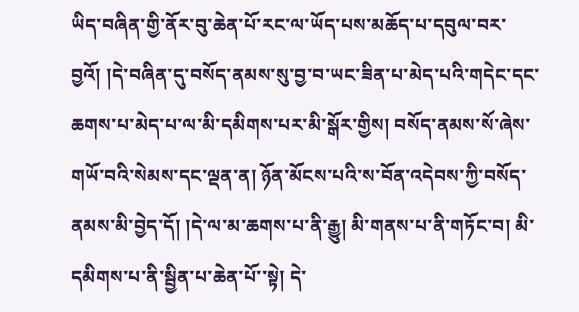ཡིད་བཞིན་གྱི་ནོར་བུ་ཆེན་པོ་རང་ལ་ཡོད་པས་མཆོད་པ་དབུལ་བར་བྱའོ། །དེ་བཞིན་དུ་བསོད་ནམས་སུ་བྱ་བ་ཡང་ཟིན་པ་མེད་པའི་གདེང་དང་ཆགས་པ་མེད་པ་ལ་མི་དམིགས་པར་མི་སྒོར་གྱིས། བསོད་ནམས་སོ་ཞེས་གཡོ་བའི་སེམས་དང་ལྡན་ན། ཉོན་མོངས་པའི་ས་བོན་འདེབས་ཀྱི་བསོད་ནམས་མི་བྱེད་དོ། །དེ་ལ་མ་ཆགས་པ་ནི་རྒྱུ། མི་གནས་པ་ནི་གཏོང་བ། མི་དམིགས་པ་ནི་སྦྱིན་པ་ཆེན་པོ་་སྟེ། དེ་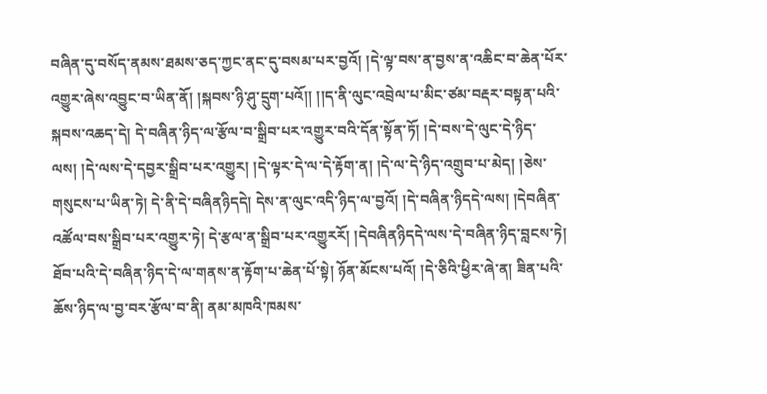བཞིན་དུ་བསོད་ནམས་ཐམས་ཅད་ཀྱང་ནང་དུ་བསམ་པར་བྱའོ། །དེ་ལྟ་བས་ན་བྱས་ན་འཆིང་བ་ཆེན་པོར་འགྱུར་ཞེས་འབྱུང་བ་ཡིན་ནོ། །སྐབས་ཉི་ཤུ་དྲུག་པའོ།། །།ད་ནི་ལུང་འབྲེལ་པ་མིང་ཙམ་བརྡར་བསྟན་པའི་སྐབས་འཆད་དེ། དེ་བཞིན་ཉིད་ལ་རྩོལ་བ་སྒྲིབ་པར་འགྱུར་བའི་དོན་སྟོན་ཏོ། །དེ་བས་དེ་ལུང་དེ་ཉིད་ལས། །དེ་ལས་དེ་དབྱར་སྒྲིབ་པར་འགྱུར། །དེ་ལྟར་དེ་ལ་དེ་རྟོག་ན། །དེ་ལ་དེ་ཉིད་འགྲུབ་པ་མེད། །ཅེས་གསུངས་པ་ཡིན་ཏེ། དེ་ནི་དེ་བཞིནཉིདདེ། དེས་ན་ལུང་འདི་ཉིད་ལ་བྱའོ། །དེ་བཞིན་ཉིདདེ་ལས། །དེབཞིན་འཚོལ་བས་སྒྲིབ་པར་འགྱུར་ཏེ། དེ་རྩལ་ན་སྒྲིབ་པར་འགྱུརརོ། །དེབཞིནཉིདདེ་ལས་དེ་བཞིན་ཉིད་བླངས་ཏེ། ཐོབ་པའི་དེ་བཞིན་ཉིད་དེ་ལ་གནས་ན་རྟོག་པ་ཆེན་པོ་སྟེ། ཉོན་མོངས་པའོ། །དེ་ཅིའི་ཕྱིར་ཞེ་ན། ཟིན་པའི་ཆོས་ཉིད་ལ་བྱ་བར་རྩོལ་བ་ནི། ནམ་མཁའི་ཁམས་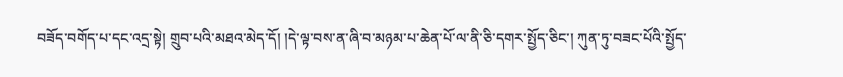བཟོད་བགོད་པ་དང་འདྲ་སྟེ། གྲུབ་པའི་མཐའ་མེད་དོ། །དེ་ལྟ་བས་ན་ཞི་བ་མཉམ་པ་ཆེན་པོ་ལ་ནི་ཅི་དགར་སྤྱོད་ཅིང་། ཀུན་ཏུ་བཟང་པོའི་སྤྱོད་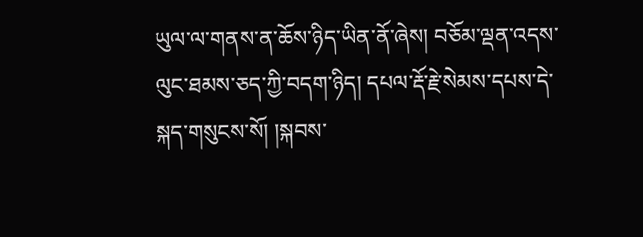ཡུལ་ལ་གནས་ན་ཆོས་ཉིད་ཡིན་ནོ་ཞེས། བཅོམ་ལྡན་འདས་ལུང་ཐམས་ཅད་ཀྱི་བདག་ཉིད། དཔལ་རྡོ་རྗེ་སེམས་དཔས་དེ་སྐད་གསུངས་སོ། །སྐབས་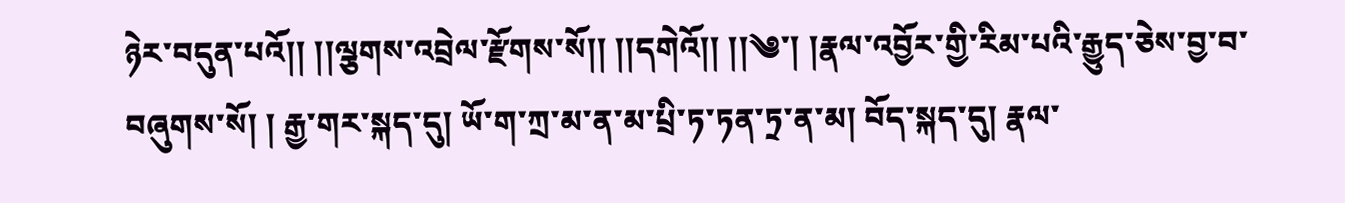ཉེར་བདུན་པའོ།། །།ལྕགས་འབྲེལ་རྫོགས་སོ།། །།དགེའོ།། །།༄་། །རྣལ་འབྱོར་གྱི་རིམ་པའི་རྒྱུད་ཅེས་བྱ་བ་བཞུགས་སོ། ། རྒྱ་གར་སྐད་དུ། ཡོ་ག་ཀྲ་མ་ན་མ་པྲི་ཏ་ཏན་ཏྲ་ན་མ། བོད་སྐད་དུ། རྣལ་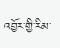འབྱོར་གྱི་རིམ་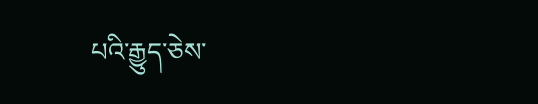པའི་རྒྱུད་ཅེས་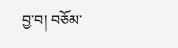བྱ་བ། བཅོམ་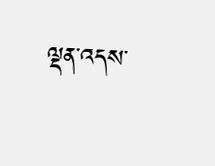ལྡན་འདས་